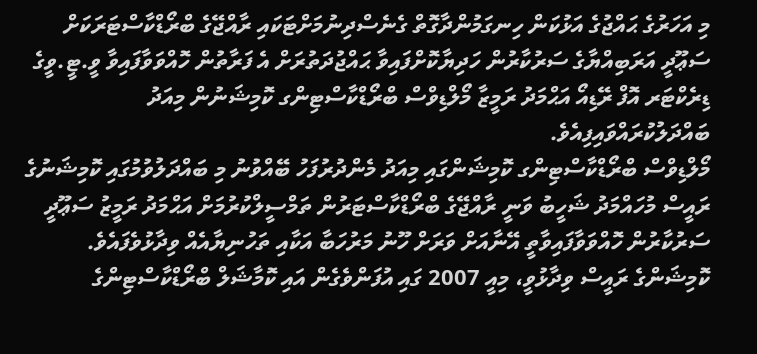މި އަހަރުގެ ޙައްޖުގެ އަޅުކަން ހިނގަމުންދާގޮތް ގެނެސްދިނުމަށްޓަކައި ރާއްޖޭގެ ބްރޯޑްކާސްޓަރަކަށް ސަޢޫދީ އަރަބިއްޔާގެ ސަރުކާރުން ހަދިޔާކޮށްފައިވާ ޙައްޖުދަތުރަށް އެ ފަރާތުން ހޮއްވަވާފައިވާ ވީ.ޓީ.ވީގެ ޑިރެކްޓަރ އޮފް ރޭޑިއޯ އަޙްމަދު ރަމީޒާ މޯލްޑިވްސް ބްރޯޑްކާސްޓިންގ ކޮމިޝަނުން މިއަދު ބައްދަލުކުރައްވައިފިއެވެ.
މޯލްޑިވްސް ބްރޯޑްކާސްޓިންގ ކޮމިޝަންގައި މިއަދު މެންދުރުފަހު ބޭއްވުނު މި ބައްދަލުވުމުގައި ކޮމިޝަނުގެ ރައީސް މުހައްމަދު ޝަހީބު ވަނީ ރާއްޖޭގެ ބްރޯޑްކާސްޓަރުން ތަމްސީލްކުރުމަށް އަޙްމަދު ރަމީޒު ސަޢޫދީ ސަރުކާރުން ހޮއްވަވާފައިވާތީ އޭނާއަށް ވަރަށް ހޫނު މަރުހަބާ އަކާއި ތަހުނިޔާއެއް ވިދާޅުވެފައެވެ. ކޮމިޝަންގެ ރައީސް ވިދާޅުވީ، މިއީ 2007 ގައި އުފަންވެގެން އައި ކޮމާޝަލް ބްރޯޑްކާސްޓިންގެ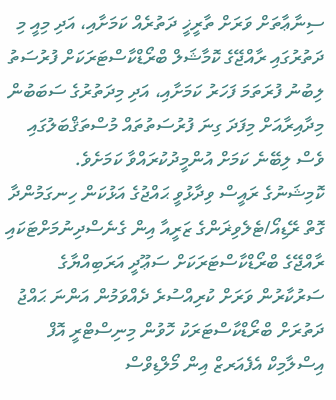ސިނާޢާތަށް ވަރަށް ތާރީޚީ ދަތުރެއް ކަމަށާއި، އަދި މިއީ މި ދަތުރުގައި ރާއްޖޭގެ ކޮމާޝަލް ބްރޯޑްކާސްޓަރަކަށް ފުރުސަތު ލިބުނު ފުރަތަމަ ފަހަރު ކަމަށާއި، އަދި މިދަތުރުގެ ސަބަބުން މިދާއިރާއަށް މިފަދަ ގިނަ ފުރުސަތުތައް މުސްތަޤްބަލުގައި ވެސް ލިބޭނެ ކަމަށް އުންމީދުކުރައްވާ ކަމަށެވެ.
ކޮމިޝަނުގެ ރައީސް ވިދާޅުވީ ޙައްޖުގެ އަޅުކަން ހިނގަމުންދާ ގޮތް ރޭޑިއޯ/ޓެލެވިޜަންގެ ޒަރީއާ އިން ގެނެސްދިނުމަށްޓަކައި ރާއްޖޭގެ ބްރޯޑްކާސްޓަރަކަށް ސަޢޫދީ އަރަބިއްޔާގެ ސަރުކާރުން ވަރަށް ކުރިއްސުރެ ދެއްވަމުން އަންނަ ޙައްޖު ދަތުރަށް ބްރޯޑްކާސްޓަރަކު ހޮވުން މިނިސްޓްރީ އޮފް އިސްލާމިކް އެފެއަރޒް އިން މޯލްޑިވްސް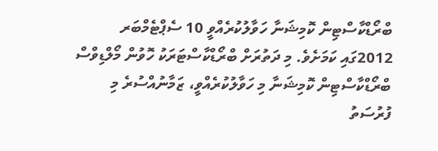ބްރޯޑްކާސްޓިން ކޮމިޝަނާ ހަވާލުކުރެއްވީ 10 ސެޕްޓެމްބަރ 2012ގައި ކަމަށެވެ. މި ދަތުރަށް ބްރޯޑްކާސްޓަރަކު ހޮވުން މޯލްޑިވްސް ބްރޯޑްކާސްޓިން ކޮމިޝަނާ މި ހަވާލުކުރެއްވީ، ޒަމާނުއްސުރެ މި ފުރުސަތު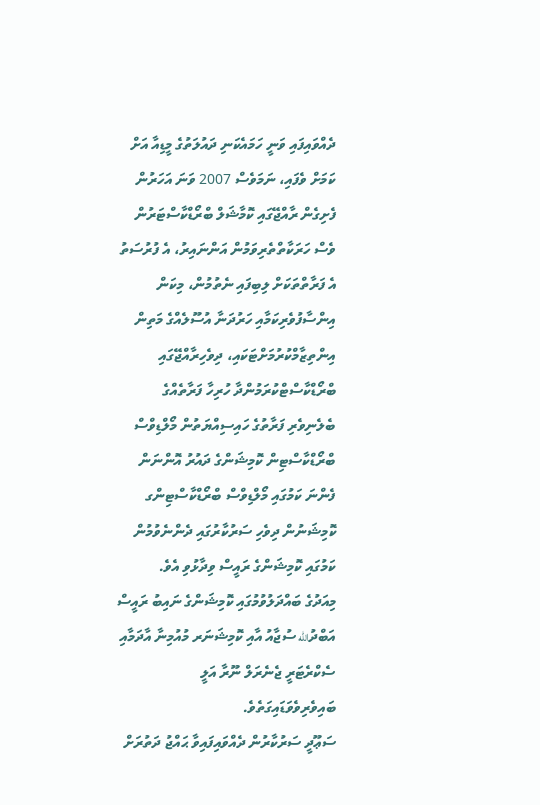ދެއްވައިފައި ވަނީ ހަމައެކަނި ދައުލަތުގެ މީޑިއާ އަށް ކަމަށް ވެފައި، ނަމަވެސް 2007 ވަނަ އަހަރުން ފެށިގެން ރާއްޖޭގައި ކޮމާޝަލް ބްރޯޑްކާސްޓަރުން ވެސް ހަރަކާތްތެރިވަމުން އަންނައިރު، އެ ފުރުސަތު އެ ފަރާތްތަކަށް ލިބިފައި ނެތުމުން، މިކަން އިންސާފުވެރިކަމާއި ހަރުދަނާ އުސޫލެއްގެ މަތިން އިންތިޒާމްކުރުމަށްޓަކައި، ދިވެހިރާއްޖޭގައި ބްރޯޑްކާސްޓްކުރަމުންދާ ހުރިހާ ފަރާތެއްގެ ބެލެނިވެރި ފަރާތުގެ ހައިސިއްޔަތުން މޯލްޑިވްސް ބްރޯޑްކާސްޓިން ކޮމިޝަންގެ ދައުރު އޮންނަން ފެންނަ ކަމުގައި މޯލްޑިވްސް ބްރޯޑްކާސްޓިންގ ކޮމިޝަނުން ދިވެހި ސަރުކާރުގައި ދެންނެވުމުން ކަމުގައި ކޮމިޝަންގެ ރައީސް ވިދާޅުވި އެވެ.
މިއަދުގެ ބައްދަލުވުމުގައި ކޮމިޝަންގެ ނައިބު ރައީސް އަބްދުالله ސުޖާއު އާއި ކޮމިޝަނަރ މުއުމިނާ އާދަމާއި ސެކްރެޓަރީ ޖެނެރަލް ނޫރާ އަލީ ބައިވެރިވެވަޑައިގަތެވެ.
ސަޢޫދީ ސަރުކާރުން ދެއްވައިފައިވާ ޙައްޖު ދަތުރަށް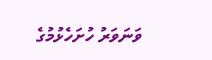ވަނަވަރު ހުށަހެޅުމުގެ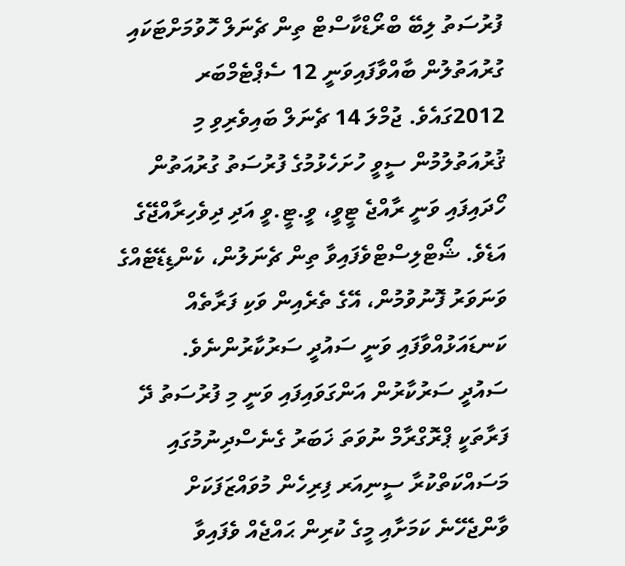ފުރުސަތު ލިބޭ ބްރޯޑްކާސްޓް ތިން ޗެނަލް ހޮވުމަށްޓަކައި ގުރުއަތުލުން ބާއްވާފައިވަނީ 12 ސެޕްޓެމްބަރ 2012ގައެވެ. ޖުމްލަ 14 ޗެނަލް ބައިވެރިވި މި ޤުރުއަތުލުމުން ސީވީ ހުށަހެޅުމުގެ ފުރުސަތު ގުރުއަތުން ހޯދައިފައި ވަނީ ރާއްޖެ ޓީވީ، ވީ.ޓީ.ވީ އަދި ދިވެހިރާއްޖޭގެ އަޑެވެ. ޝޯޓްލިސްޓްވެފައިވާ ތިން ޗެނަލުން، ކެންޑިޑޭޓެއްގެ ވަނަވަރު ފޮނުވުމުން، އޭގެ ތެރެއިން ވަކި ފަރާތެއް ކަނޑައަޅުއްވާފައި ވަނީ ސައުދީ ސަރުކާރުންނެވެ.
ސައުދީ ސަރުކާރުން އަންގަވައިފައި ވަނީ މި ފުރުސަތު ދޭ ފަރާތަކީ ޕްރޮގްރާމް ނުވަތަ ޚަބަރު ގެނެސްދިނުމުގައި މަސައްކަތްކުރާ ސީނިއަރ ފިރިހެން މުވައްޒަފަކަށް ވާންޖެހޭނެ ކަމަށާއި މީގެ ކުރިން ޙައްޖެއް ވެފައިވާ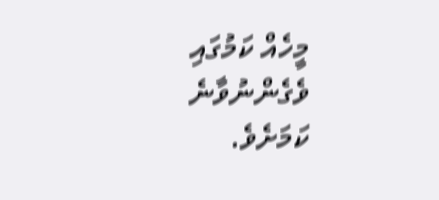މީހެއް ކަމުގައި ވެގެންނުވާނެ ކަމަށެވެ.